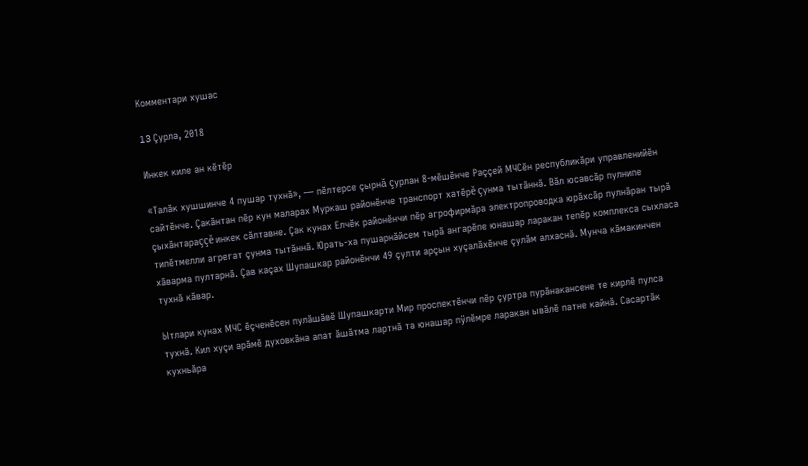Комментари хушас

13 Çурла, 2018

Инкек киле ан кĕтĕр

«Талăк хушшинче 4 пушар тухнă», — пĕлтерсе çырнă çурлан 8-мĕшĕнче Раççей МЧСĕн республикăри управленийĕн сайтĕнче. Çакăнтан пĕр кун маларах Муркаш районĕнче транспорт хатĕрĕ çунма тытăннă. Вăл юсавсăр пулнипе çыхăнтараççĕ инкек сăлтавне. Çак кунах Елчĕк районĕнчи пĕр агрофирмăра электропроводка юрăхсăр пулнăран тырă типĕтмелли агрегат çунма тытăннă. Юрать-ха пушарнăйсем тырă ангарĕпе юнашар ларакан тепĕр комплекса сыхласа хăварма пултарнă. Çав каçах Шупашкар районĕнчи 49 çулти арçын хуçалăхĕнче çулăм алхаснă. Мунча кăмакинчен тухнă кăвар.

Ытлари кунах МЧС ĕçченĕсен пулăшăвĕ Шупашкарти Мир проспектĕнчи пĕр çуртра пурăнакансене те кирлĕ пулса тухнă. Кил хуçи арăмĕ духовкăна апат ăшăтма лартнă та юнашар пÿлĕмре ларакан ывăлĕ патне кайнă. Сасартăк кухньăра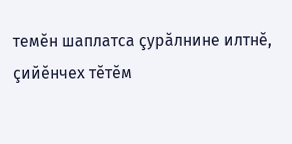темĕн шаплатса çурăлнине илтнĕ, çийĕнчех тĕтĕм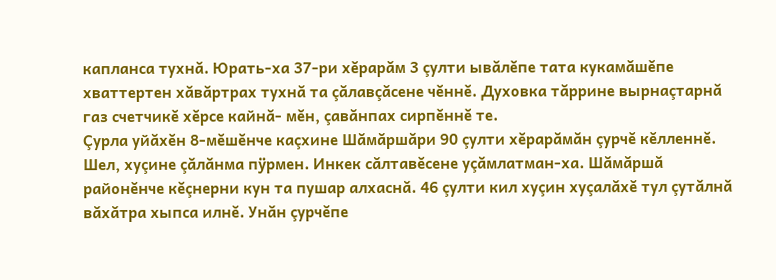капланса тухнă. Юрать-ха 37-ри хĕрарăм 3 çулти ывăлĕпе тата кукамăшĕпе хваттертен хăвăртрах тухнă та çăлавçăсене чĕннĕ. Духовка тăррине вырнаçтарнă газ счетчикĕ хĕрсе кайнă- мĕн, çавăнпах сирпĕннĕ те.
Çурла уйăхĕн 8-мĕшĕнче каçхине Шăмăршăри 90 çулти хĕрарăмăн çурчĕ кĕлленнĕ. Шел, хуçине çăлăнма пÿрмен. Инкек сăлтавĕсене уçăмлатман-ха. Шăмăршă районĕнче кĕçнерни кун та пушар алхаснă. 46 çулти кил хуçин хуçалăхĕ тул çутăлнă вăхăтра хыпса илнĕ. Унăн çурчĕпе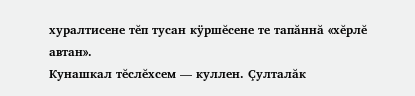хуралтисене тĕп тусан кÿршĕсене те тапăннă «хĕрлĕ автан».
Кунашкал тĕслĕхсем — куллен. Çулталăк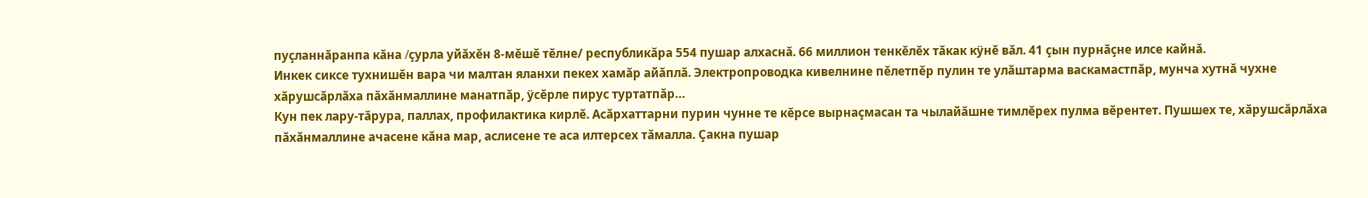пуçланнăранпа кăна /çурла уйăхĕн 8-мĕшĕ тĕлне/ республикăра 554 пушар алхаснă. 66 миллион тенкĕлĕх тăкак кÿнĕ вăл. 41 çын пурнăçне илсе кайнă.
Инкек сиксе тухнишĕн вара чи малтан яланхи пекех хамăр айăплă. Электропроводка кивелнине пĕлетпĕр пулин те улăштарма васкамастпăр, мунча хутнă чухне хăрушсăрлăха пăхăнмаллине манатпăр, ÿсĕрле пирус туртатпăр…
Кун пек лару-тăрура, паллах, профилактика кирлĕ. Асăрхаттарни пурин чунне те кĕрсе вырнаçмасан та чылайăшне тимлĕрех пулма вĕрентет. Пушшех те, хăрушсăрлăха пăхăнмаллине ачасене кăна мар, аслисене те аса илтерсех тăмалла. Çакна пушар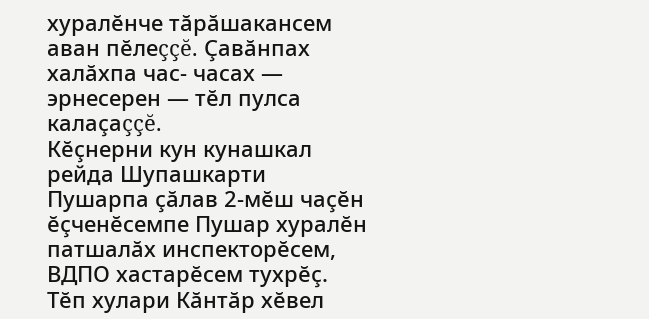хуралĕнче тăрăшакансем аван пĕлеççĕ. Çавăнпах халăхпа час- часах — эрнесерен — тĕл пулса калаçаççĕ.
Кĕçнерни кун кунашкал рейда Шупашкарти Пушарпа çăлав 2-мĕш чаçĕн ĕçченĕсемпе Пушар хуралĕн патшалăх инспекторĕсем, ВДПО хастарĕсем тухрĕç. Тĕп хулари Кăнтăр хĕвел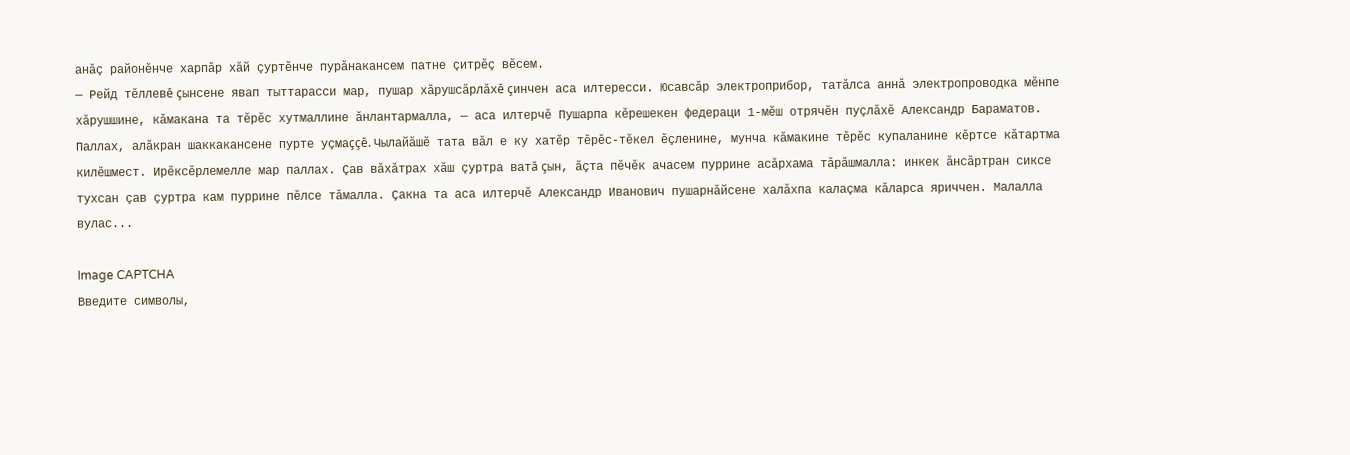анăç районĕнче харпăр хăй çуртĕнче пурăнакансем патне çитрĕç вĕсем.
— Рейд тĕллевĕ çынсене явап тыттарасси мар, пушар хăрушсăрлăхĕ çинчен аса илтересси. Юсавсăр электроприбор, татăлса аннă электропроводка мĕнпе хăрушшине, кăмакана та тĕрĕс хутмаллине ăнлантармалла, — аса илтерчĕ Пушарпа кĕрешекен федераци 1-мĕш отрячĕн пуçлăхĕ Александр Бараматов.
Паллах, алăкран шаккакансене пурте уçмаççĕ. Чылайăшĕ тата вăл е ку хатĕр тĕрĕс-тĕкел ĕçленине, мунча кăмакине тĕрĕс купаланине кĕртсе кăтартма килĕшмест. Ирĕксĕрлемелле мар паллах. Çав вăхăтрах хăш çуртра ватă çын, ăçта пĕчĕк ачасем пуррине асăрхама тăрăшмалла: инкек ăнсăртран сиксе тухсан çав çуртра кам пуррине пĕлсе тăмалла. Çакна та аса илтерчĕ Александр Иванович пушарнăйсене халăхпа калаçма кăларса яриччен. Малалла вулас...

Image CAPTCHA
Введите символы,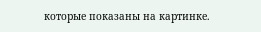которые показаны на картинке.